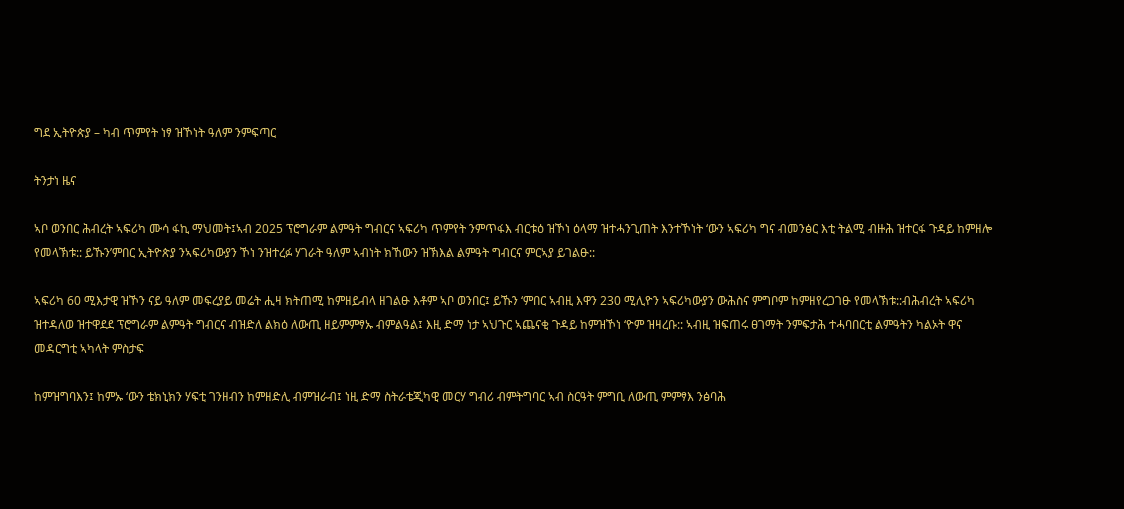ግደ ኢትዮጵያ – ካብ ጥምየት ነፃ ዝኾነት ዓለም ንምፍጣር

ትንታነ ዜና

ኣቦ ወንበር ሕብረት ኣፍሪካ ሙሳ ፋኪ ማህመት፤ኣብ 2025 ፕሮግራም ልምዓት ግብርና ኣፍሪካ ጥምየት ንምጥፋእ ብርቱዕ ዝኾነ ዕላማ ዝተሓንጊጠት እንተኾነት ‘ውን ኣፍሪካ ግና ብመንፅር እቲ ትልሚ ብዙሕ ዝተርፋ ጉዳይ ከምዘሎ የመላኽቱ:: ይኹን’ምበር ኢትዮጵያ ንኣፍሪካውያን ኾነ ንዝተረፉ ሃገራት ዓለም ኣብነት ክኸውን ዝኽእል ልምዓት ግብርና ምርኣያ ይገልፁ::

ኣፍሪካ 60 ሚእታዊ ዝኾን ናይ ዓለም መፍረያይ መሬት ሒዛ ክትጠሚ ከምዘይብላ ዘገልፁ እቶም ኣቦ ወንበር፤ ይኹን ‘ምበር ኣብዚ እዋን 230 ሚሊዮን ኣፍሪካውያን ውሕስና ምግቦም ከምዘየረጋገፁ የመላኽቱ::ብሕብረት ኣፍሪካ ዝተዳለወ ዝተዋደደ ፕሮግራም ልምዓት ግብርና ብዝድለ ልክዕ ለውጢ ዘይምምፃኡ ብምልዓል፤ እዚ ድማ ነታ ኣህጉር ኣጨናቂ ጉዳይ ከምዝኾነ ‘ዮም ዝዛረቡ:: ኣብዚ ዝፍጠሩ ፀገማት ንምፍታሕ ተሓባበርቲ ልምዓትን ካልኦት ዋና መዳርግቲ ኣካላት ምስታፍ

ከምዝግባእን፤ ከምኡ ‘ውን ቴክኒክን ሃፍቲ ገንዘብን ከምዘድሊ ብምዝራብ፤ ነዚ ድማ ስትራቴጂካዊ መርሃ ግብሪ ብምትግባር ኣብ ስርዓት ምግቢ ለውጢ ምምፃእ ንፅባሕ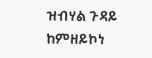ዝብሃል ጉዳይ ከምዘይኮነ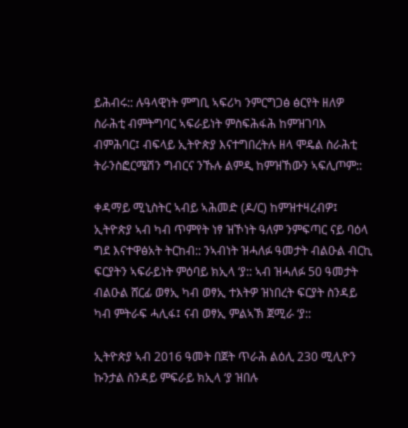ይሕብሩ:: ሉዓላዊነት ምግቢ ኣፍሪካ ንምርግጋፅ ፅርየት ዘለዎ ስራሕቲ ብምትግባር ኣፍራይነት ምስፍሕፋሕ ከምዝገባእ ብምሕባር፤ ብፍላይ ኢትዮጵያ እናተግበረትሉ ዘላ ሞዴል ስራሕቲ ትራንስፎርሜሽን ግብርና ንኹሉ ልምዲ ከምዝኸውን ኣፍሊጦም::

ቀዳማይ ሚኒስትር ኣብይ ኣሕመድ (ዶ/ር) ከምዝተዛረብዎ፤ ኢትዮጵያ ኣብ ካብ ጥምየት ነፃ ዝኾነት ዓለም ንምፍጣር ናይ ባዕላ ግደ እናተዋፅአት ትርከብ:: ንኣብነት ዝሓለፉ ዓመታት ብልዑል ብርኪ ፍርያትን ኣፍራይነት ምዕባይ ክኢላ ‘ያ:: ኣብ ዝሓለፉ 50 ዓመታት ብልዑል ሸርፊ ወፃኢ ካብ ወፃኢ ተእትዎ ዝነበረት ፍርያት ስንዳይ ካብ ምትራፍ ሓሊፋ፤ ናብ ወፃኢ ምልኣኽ ጀሚራ ‘ያ::

ኢትዮጵያ ኣብ 2016 ዓመት በጀት ጥራሕ ልዕሊ 230 ሚሊዮን ኩንታል ስንዳይ ምፍራይ ክኢላ ‘ያ ዝበሉ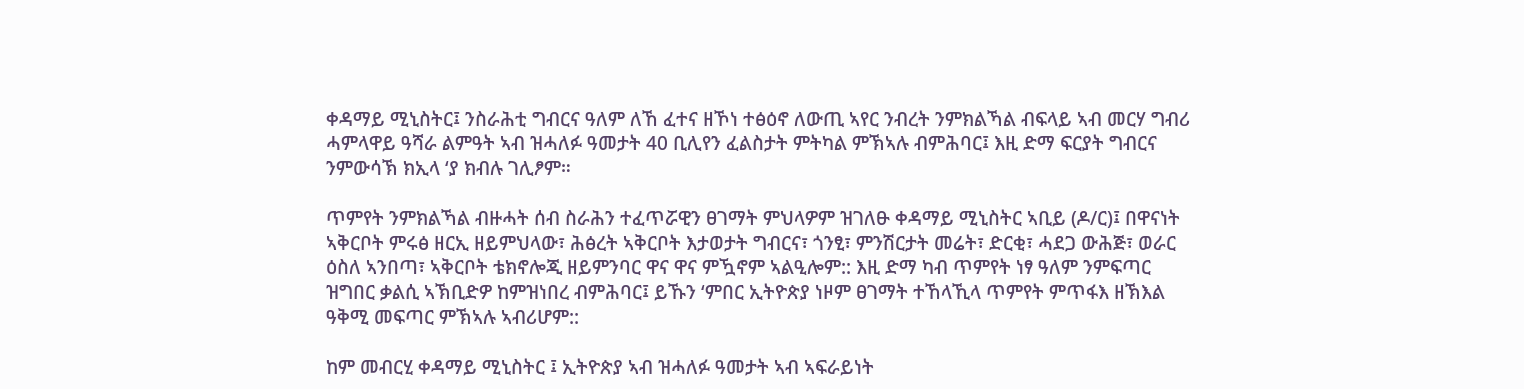ቀዳማይ ሚኒስትር፤ ንስራሕቲ ግብርና ዓለም ለኸ ፈተና ዘኾነ ተፅዕኖ ለውጢ ኣየር ንብረት ንምክልኻል ብፍላይ ኣብ መርሃ ግብሪ ሓምላዋይ ዓሻራ ልምዓት ኣብ ዝሓለፉ ዓመታት 40 ቢሊየን ፈልስታት ምትካል ምኽኣሉ ብምሕባር፤ እዚ ድማ ፍርያት ግብርና ንምውሳኽ ክኢላ ‘ያ ክብሉ ገሊፆም።

ጥምየት ንምክልኻል ብዙሓት ሰብ ስራሕን ተፈጥሯዊን ፀገማት ምህላዎም ዝገለፁ ቀዳማይ ሚኒስትር ኣቢይ (ዶ/ር)፤ በዋናነት ኣቅርቦት ምሩፅ ዘርኢ ዘይምህላው፣ ሕፅረት ኣቅርቦት እታወታት ግብርና፣ ጎንፂ፣ ምንሽርታት መሬት፣ ድርቂ፣ ሓደጋ ውሕጅ፣ ወራር ዕስለ ኣንበጣ፣ ኣቅርቦት ቴክኖሎጂ ዘይምንባር ዋና ዋና ምዃኖም ኣልዒሎም:: እዚ ድማ ካብ ጥምየት ነፃ ዓለም ንምፍጣር ዝግበር ቃልሲ ኣኽቢድዎ ከምዝነበረ ብምሕባር፤ ይኹን ‘ምበር ኢትዮጵያ ነዞም ፀገማት ተኸላኺላ ጥምየት ምጥፋእ ዘኽእል ዓቅሚ መፍጣር ምኽኣሉ ኣብሪሆም::

ከም መብርሂ ቀዳማይ ሚኒስትር ፤ ኢትዮጵያ ኣብ ዝሓለፉ ዓመታት ኣብ ኣፍራይነት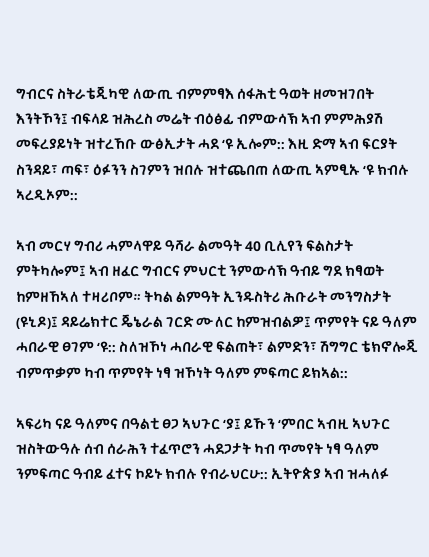ግብርና ስትራቴጂካዊ ለውጢ ብምምፃእ ሰፋሕቲ ዓወት ዘመዝገበት እንትኾን፤ ብፍላይ ዝሕረስ መሬት ብዕፅፊ ብምውሳኽ ኣብ ምምሕያሽ መፍረያይነት ዝተረኸቡ ውፅኢታት ሓደ ‘ዩ ኢሎም:: እዚ ድማ ኣብ ፍርያት ስንዳይ፣ ጣፍ፣ ዕፉንን ስገምን ዝበሉ ዝተጨበጠ ለውጢ ኣምፂኡ ‘ዩ ክብሉ ኣረዲኦም::

ኣብ መርሃ ግብሪ ሓምላዋይ ዓሻራ ልመዓት 40 ቢሊየን ፍልስታት ምትካሎም፤ ኣብ ዘፈር ግብርና ምህርቲ ንምውሳኽ ዓብይ ግደ ክፃወት ከምዘኸኣለ ተዛሪቦም። ትካል ልምዓት ኢንዱስትሪ ሕቡራት መንግስታት (ዩኒዶ)፤ ዳይሬክተር ጄኔራል ገርድ ሙለር ከምዝብልዎ፤ ጥምየት ናይ ዓለም ሓበራዊ ፀገም ‘ዩ:: ስለዝኾነ ሓበራዊ ፍልጠት፣ ልምድን፣ ሽግግር ቴክኖሎጂ ብምጥቃም ካብ ጥምየት ነፃ ዝኾነት ዓለም ምፍጣር ይክኣል::

ኣፍሪካ ናይ ዓለምና በዓልቲ ፀጋ ኣህጉር ‘ያ፤ ይኹን ‘ምበር ኣብዚ ኣህጉር ዝስትውዓሉ ሰብ ሰራሕን ተፈጥሮን ሓደጋታት ካብ ጥመየት ነፃ ዓለም ንምፍጣር ዓብይ ፈተና ኮይኑ ክብሉ የብራህርሁ:: ኢትዮጵያ ኣብ ዝሓለፉ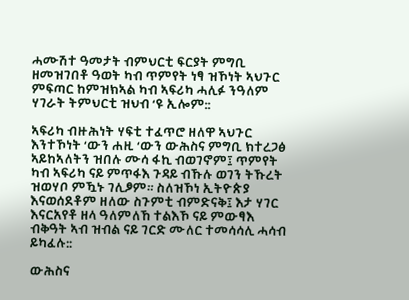ሓሙሽተ ዓመታት ብምህርቲ ፍርያት ምግቢ ዘመዝገበቶ ዓወት ካብ ጥምየት ነፃ ዝኾነት ኣህጉር ምፍጣር ከምዝክኣል ካብ ኣፍሪካ ሓሊፉ ንዓለም ሃገራት ትምህርቲ ዝህብ ‘ዩ ኢሎም::

ኣፍሪካ ብዙሕነት ሃፍቲ ተፈጥሮ ዘለዋ ኣህጉር እንተኾነት ‘ውን ሐዚ ‘ውን ውሕስና ምግቢ ክተረጋፅ ኣይከኣለትን ዝበሉ ሙሳ ፋኪ ብወገኖም፤ ጥምየት ካብ ኣፍሪካ ናይ ምጥፋእ ጉዳይ ብኹሉ ወገን ትኹረት ዝወሃቦ ምዃኑ ገሊፆም። ስለዝኾነ ኢትዮጵያ እናወሰደቶም ዘለው ስጉምቲ ብምድናቅ፤ እታ ሃገር እናርአየቶ ዘላ ዓለምለኸ ተልእኾ ናይ ምውፃእ ብቅዓት ኣብ ዝብል ናይ ገርድ ሙለር ተመሳሳሊ ሓሳብ ይካፈሉ::

ውሕስና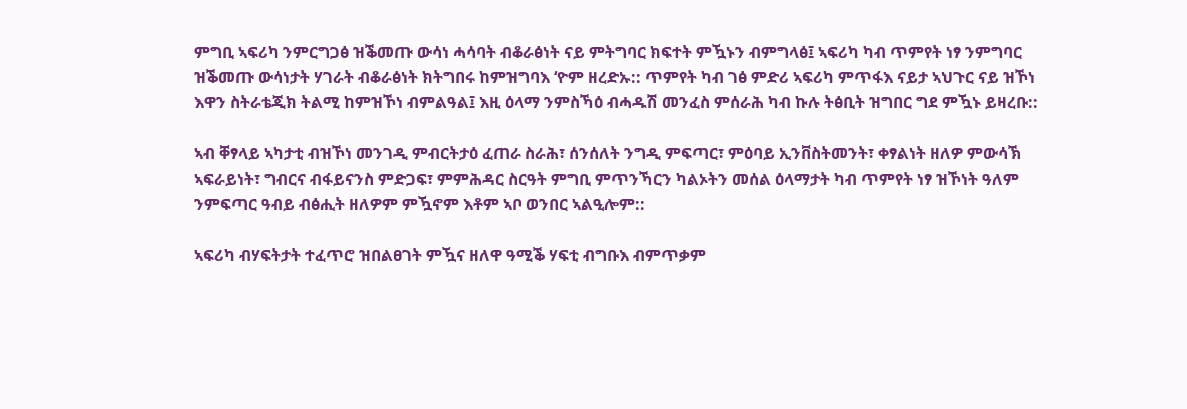ምግቢ ኣፍሪካ ንምርግጋፅ ዝቕመጡ ውሳነ ሓሳባት ብቆራፅነት ናይ ምትግባር ክፍተት ምዃኑን ብምግላፅ፤ ኣፍሪካ ካብ ጥምየት ነፃ ንምግባር ዝቕመጡ ውሳነታት ሃገራት ብቆራፅነት ክትግበሩ ከምዝግባእ ‘ዮም ዘረድኡ:: ጥምየት ካብ ገፅ ምድሪ ኣፍሪካ ምጥፋእ ናይታ ኣህጉር ናይ ዝኾነ እዋን ስትራቴጂክ ትልሚ ከምዝኾነ ብምልዓል፤ እዚ ዕላማ ንምስኻዕ ብሓዱሽ መንፈስ ምሰራሕ ካብ ኩሉ ትፅቢት ዝግበር ግደ ምዃኑ ይዛረቡ::

ኣብ ቐፃላይ ኣካታቲ ብዝኾነ መንገዲ ምብርትታዕ ፈጠራ ስራሕ፣ ሰንሰለት ንግዲ ምፍጣር፣ ምዕባይ ኢንቨስትመንት፣ ቀፃልነት ዘለዎ ምውሳኽ ኣፍራይነት፣ ግብርና ብፋይናንስ ምድጋፍ፣ ምምሕዳር ስርዓት ምግቢ ምጥንኻርን ካልኦትን መሰል ዕላማታት ካብ ጥምየት ነፃ ዝኾነት ዓለም ንምፍጣር ዓብይ ብፅሒት ዘለዎም ምዃኖም እቶም ኣቦ ወንበር ኣልዒሎም::

ኣፍሪካ ብሃፍትታት ተፈጥሮ ዝበልፀገት ምዃና ዘለዋ ዓሚቕ ሃፍቲ ብግቡእ ብምጥቃም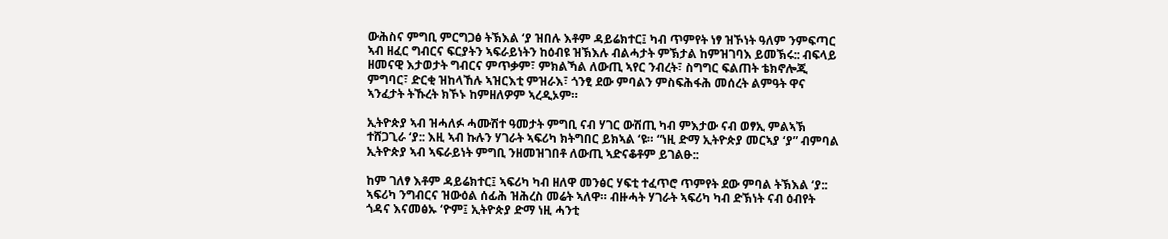ውሕስና ምግቢ ምርግጋፅ ትኽእል ‘ያ ዝበሉ እቶም ዳይሬክተር፤ ካብ ጥምየት ነፃ ዝኾነት ዓለም ንምፍጣር ኣብ ዘፈር ግብርና ፍርያትን ኣፍራይነትን ከዕብዩ ዝኽእሉ ብልሓታት ምኽታል ከምዝገባእ ይመኽሩ:: ብፍላይ ዘመናዊ እታወታት ግብርና ምጥቃም፣ ምክልኻል ለውጢ ኣየር ንብረት፣ ስግግር ፍልጠት ቴክኖሎጂ ምግባር፣ ድርቂ ዝከላኸሉ ኣዝርእቲ ምዝራእ፣ ጎንፂ ደው ምባልን ምስፍሕፋሕ መሰረት ልምዓት ዋና ኣንፈታት ትኹረት ክኾኑ ከምዘለዎም ኣረዲኦም።

ኢትዮጵያ ኣብ ዝሓለፉ ሓሙሽተ ዓመታት ምግቢ ናብ ሃገር ውሽጢ ካብ ምእታው ናብ ወፃኢ ምልኣኽ ተሸጋጊራ ‘ያ:: እዚ ኣብ ኩሉን ሃገራት ኣፍሪካ ክትግበር ይክኣል ‘ዩ። “ነዚ ድማ ኢትዮጵያ መርኣያ ‘ያ” ብምባል ኢትዮጵያ ኣብ ኣፍራይነት ምግቢ ንዘመዝገበቶ ለውጢ ኣድናቆቶም ይገልፁ::

ከም ገለፃ እቶም ዳይሬክተር፤ ኣፍሪካ ካብ ዘለዋ መንፅር ሃፍቲ ተፈጥሮ ጥምየት ደው ምባል ትኽእል ‘ያ:: ኣፍሪካ ንግብርና ዝውዕል ሰፊሕ ዝሕረስ መሬት ኣለዋ። ብዙሓት ሃገራት ኣፍሪካ ካብ ድኽነት ናብ ዕብየት ጎዳና እናመፅኡ ‘ዮም፤ ኢትዮጵያ ድማ ነዚ ሓንቲ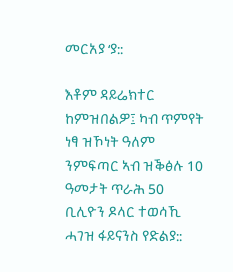መርአያ ‘ያ::

እቶም ዳይሬክተር ከምዝበልዎ፤ ካብ ጥምየት ነፃ ዝኾነት ዓለም ንምፍጣር ኣብ ዝቕፅሉ 10 ዓመታት ጥራሕ 50 ቢሊዮን ዶላር ተወሳኺ ሓገዝ ፋይናንስ የድልያ::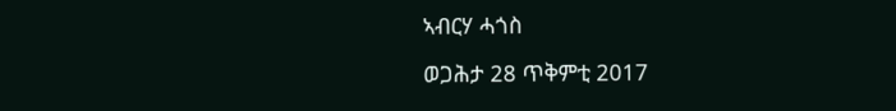ኣብርሃ ሓጎስ

ወጋሕታ 28 ጥቅምቲ 2017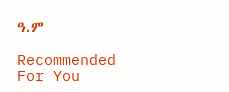ዓ.ም

Recommended For You